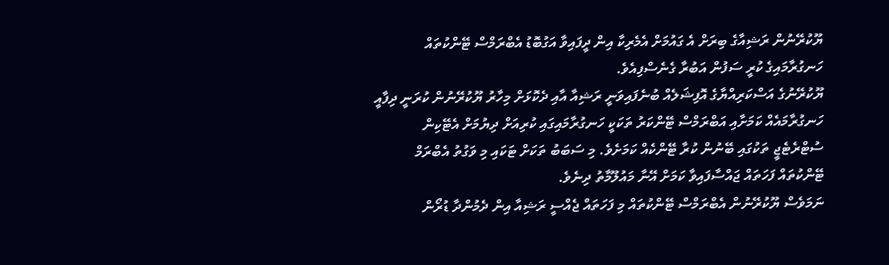ޔޫކުރޭނުން ރަޝިއާގެ ބިރަށް އެ ގައުމަށް އެމެރިކާ އިން ދީފައިވާ އަގުބޮޑު އެބްރަމްސް ޓޭންކުތައް ހަނގުރާމައިގެ ކުރީ ސަފުން އަބުރާ ގެނެސްފިއެވެ.
ޔޫކުރޭނުގެ އަސްކަރިއްޔާގެ އޮފިޝަލެއް ބުނެފައިވަނީ ރަޝިއާ އާއި ދެކޮޅަށް މިހާރު ޔޫކުރޭނުން ކުރަނީ ދިފާއީ ހަނގުރާމައެއް ކަމަށާއި އަބްރަމްސް ޓޭންކަރު ތަކަކީ ހަނގުރާމައިގައި ކުރިއަށް ދިޔުމަށް އެޓޭކިން ސުޓްރެޓެޖީ ތަކުގައި ބޭނުން ކުރާ ޓޭންކެއް ކަމަށެވެ. މި ސަބަބު ތަކަށް ޓަކައި މި ވަގުތު އެބްރަމް ޓޭންކުތައް ފަހަތައް ޖައްސާފައިވާ ކަމަށް އޭނާ މައުލޫމާތު ދިނެވެ.
ނަމަވެސް ޔޫކުރޭނުން އެބްރަމްސް ޓޭންކުތައް މި ފަހަތައް ޖެއްސީ ރަޝިއާ އިން ދެމުންދާ ޑުރޯން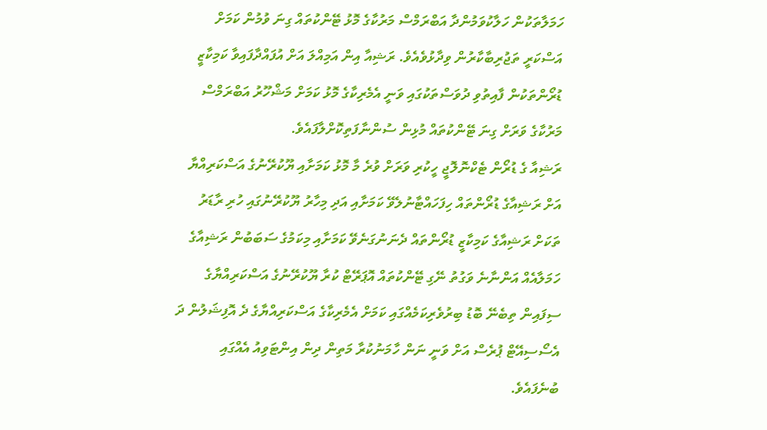ހަމަލާތަކުން ހަލާކުވަމުންދާ އަބްރަމްސް މަރުކާގެ މޮޅު ޓޭންކުތައް ގިނަ ވުމުން ކަމަށް އަސްކަރީ ތަޖުރިބާކާރުން ވިދާޅުވެއެވެ. ރަޝިއާ އިން އަމިއްލަ އަށް އުފައްދާފައިވާ ކަމިކާޒީ ޑުރޯންތަކުން ފާއިތުވި ދުވަސްތަކުގައި ވަނީ އެމެރިކާގެ މޮޅު ކަމަށް މަޝްހޫރު އަބްރަމްސް މަރުކާގެ ވަރަށް ގިނަ ޓޭންކުތައް މުޅިން ސުންނާފަތިކޮށްލާފައެވެ.
ރަޝިއާ ގެ ޑުރޯން ޓެކްނޮލޮޖީ ހީކުރި ވަރަށް ވުރެ މާ މޮޅު ކަމަށާއި ޔޫކުރޭނުގެ އަސްކަރިއްޔާ އަށް ރަޝިއާގެ ޑުރޯންތައް ހިފަހައްޓާނުލެވޭ ކަމަށާއި އަދި މިހާރު ޔޫކުރޭނުގައި ހުރި ރާޑަރު ތަކަށް ރަޝިއާގެ ކަމިކާޒީ ޑުރޯންތައް ދެނަނުގަނެވޭ ކަމަށާއި މިކަމުގެ ސަބަބުން ރަޝިއާގެ ހަމަލާއެއް އަންނާނެ ވަގުތު ނޭގި ޓޭންކުތައް އޮޕަރޭޓް ކުރާ ޔޫކުރޭނުގެ އަސްކަރިއްޔާގެ ސިފައިން ތިބެނޭ ބޮޑު ބިރުވެރިކަމެއްގައި ކަމަށް އެމެރިކާގެ އަސްކަރިއްޔާގެ ދެ އޮފިޝަލުން ދަ އެސޯސިއޭޓް ޕުރެސް އަށް ވަނީ ނަން ހާމަނުކުރާ މަތިން ދިން އިންޓަވިއު އެއްގައި ބުނެފައެވެ.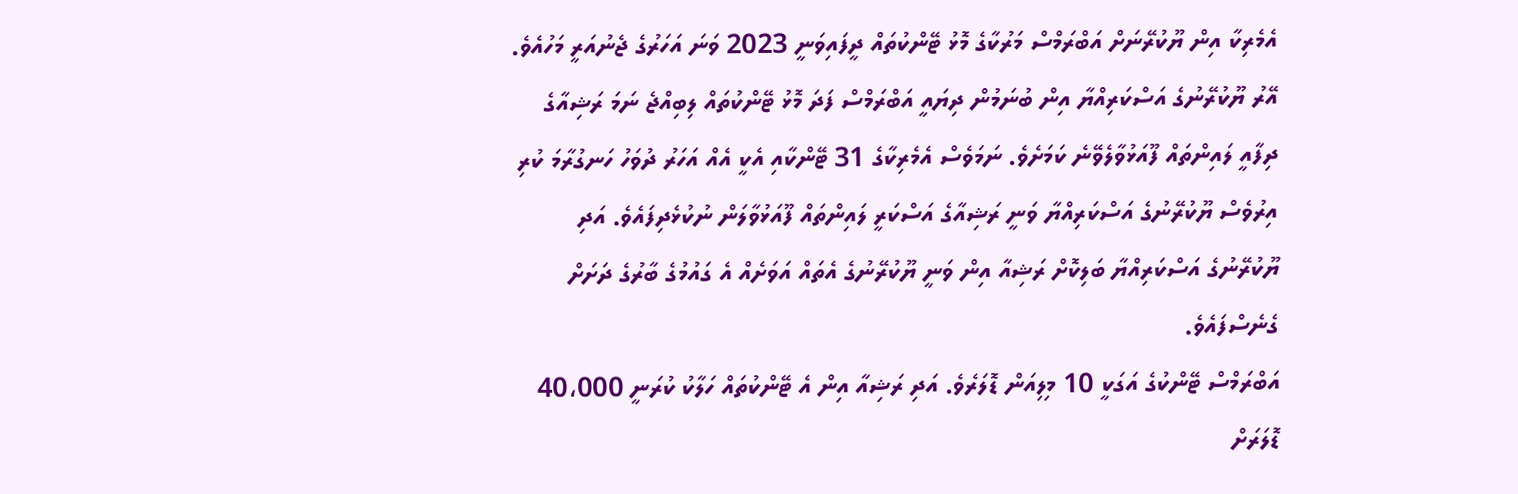އެމެރިކާ އިން ޔޫކުރޭނަށް އަބްރަމްސް މަރުކާގެ މޮޅު ޓޭންކުތައް ދީފައިވަނީ 2023 ވަނަ އަހަރުގެ ޖެނުއަރީ މަހުއެވެ. އޭރު ޔޫކުރޭނުގެ އަސްކަރިއްޔާ އިން ބުނަމުން ދިޔައީ އަބްރަމްސް ފަދަ މޮޅު ޓޭންކުތައް ލިބިއްޖެ ނަމަ ރަޝިއާގެ ދިފާއީ ލައިންތައް ފޫއަޅުވާލެވޭނެ ކަމަށެވެ. ނަމަވެސް އެމެރިކާގެ 31 ޓޭންކާއި އެކީ އެއް އަހަރު ދުވަހު ހަނގުރާމަ ކުރި އިރުވެސް ޔޫކުރޭނުގެ އަސްކަރިއްޔާ ވަނީ ރަޝިއާގެ އަސްކަރީ ލައިންތައް ފޫއަޅުވާލަން ނުކުޅެދިފައެވެ. އަދި ޔޫކުރޭނުގެ އަސްކަރިއްޔާ ބަލިކޮށް ރަޝިއާ އިން ވަނީ ޔޫކުރޭނުގެ އެތައް އަވަށެއް އެ ގައުމުގެ ބާރުގެ ދަށަށް ގެނެސްފައެވެ.
އަބްރަމްސް ޓޭންކުގެ އަގަކީ 10 މިލިއަން ޑޮލަރެވެ. އަދި ރަޝިއާ އިން އެ ޓޭންކުތައް ހަލާކު ކުރަނީ 40،000 ޑޮލަރަށް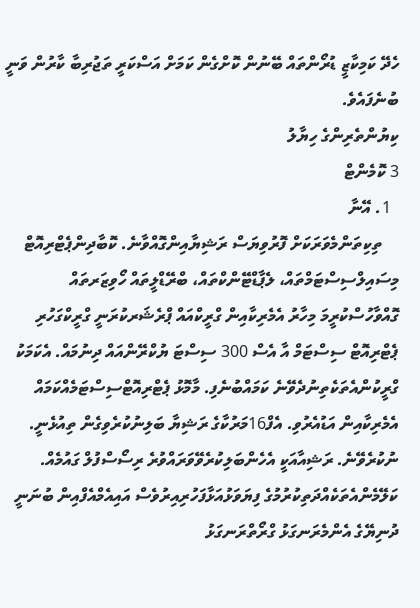ހެދޭ ކަމިކާޒީ ޑުރޯންތައް ބޭނުން ކޮށްގެން ކަމަށް އަސްކަރީ ތަޖުރިބާ ކާރުން ވަނީ ބުނެފައެވެ.
ކިޔުންތެރިންގެ ހިޔާލު
3 ކޮމެންޓް
  1. އޭނާ
    ތިކިތަންމެވަރަކަށް ފޮރުވިޔަސް ރަޝިޔާއިންގޮއްވާނެ. ކޮބާދިންޕެޓްރިއޮޓް މިސައިލްސިސްޓަމްތައް، ލެޕާޑްޓޭންކްތައް، ބްރޭޑްލީތައް ހޯވިޒަރތައް ގޮއްވާހުސްކުރީމަ މިހާރު އެމެރިކާއިން ގްރީކްއައް ޕްރެޝަރކުރަނީ ގްރީކްގަހުރި ޕެޓްރިއޮޓް ސިސްޓަމް އާ އެސް 300 ސިސްޓަ ޔުކްރޭންއައް ދިނުމައް. އެކަމަކު ގްރީކުންއެތަކެތިނުދެވޭނެ ކަމައްބުނެފި. މާމޮޅު ޕެޓްރިއޮޓްސިސްޓަމެއްކަމައް އެމެރިކާއިން އަޑުއެރުވި. އެފް16މަރުކާގެ ރަޝިޔާ ބަލިނުކުރެވިގެން ތިއުޅެނީ. ނުކުރެވޭނެ. ރަޝިއާއަކީ އެހެންބަލިކުރެވޭވަރައްވުރެ ރިސޯސްފުލް ގައުމެއް. ކަލޭމެންއެތަކެއްދަތިކުރުމުގެ ފިޔަވަޅުއަޅާފަހުރިއިރުވެސް އައިއެމްއެފްއިން ބުނަނީ ދުނިޔޭގެ އެންމެރަނގަޅު ގްރޯތްރަނގަޅު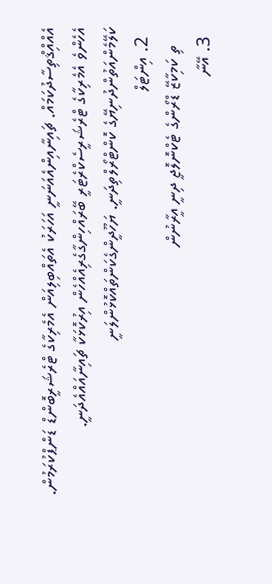އެއްއިްޤްތިސާދުކަމައް. ޗައިނާއިންއެއަނަނީ އަހަރަކު އެތައްބިލިއަން އެމެރިކާގެ ޓްރެޝަރީބޮންޑް ޑަންޕްކުރަމުން. އެހެންވެ އެމެރިކާގެ ޓްރެޝަރީސެކްރެޓަރީ ބޭރައްހިންގާގެރިއެއްހެން އިރުކޮޅަކާ ޗައިނާއައްއެދަނީ. ކަލޭމެންއަތުންދުނިޔޭގެ ކޮންޓްރޯލްތިދަނީ. ޔަހޫދީންގެކަންތައްކޮޅުންލަނީ
  2. އިންޓަލް
    ތި ކަމިކާޒޭ ޑްރޯންގެ ޓެކްނޮލޮޖީ ދިނީ އީރާނުން
  3. އޭނާ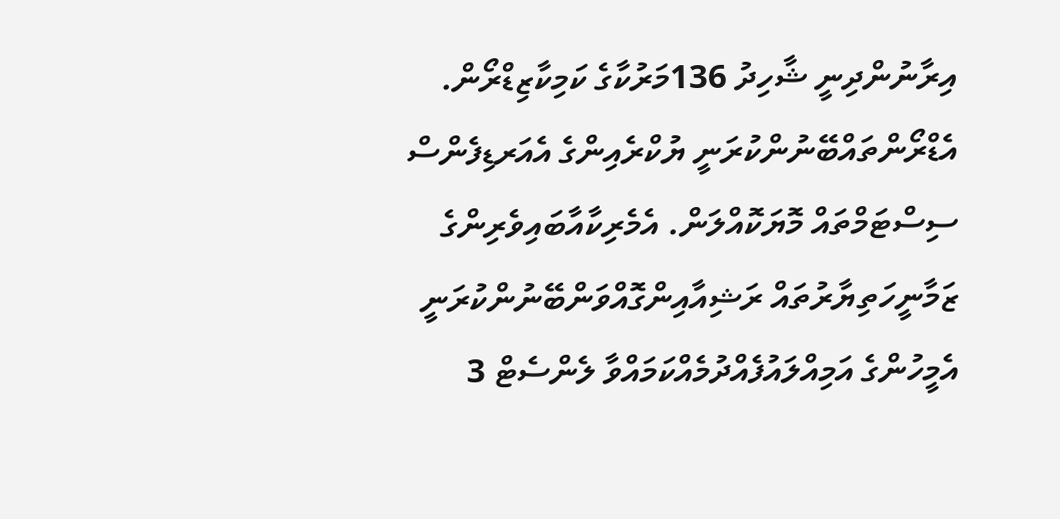އިރާނުންދިނީ ޝާހިދު 136މަރުކާގެ ކަމިކާޒިޑްރޯން. އެޑްރޯންތައްބޭނުންކުރަނީ ޔުކްރެއިންގެ އެއަރޑިފެންސް ސިސްޓަމްތައް މޮޔަކޮއްލަން. އެމެރިކާއާބައިވެރިންގެ ޒަމާނީހަތިޔާރުތައް ރަޝިއާއިންގޮއްވަންބޭނުންކުރަނީ އެމީހުންގެ އަމިއްލައުފެއްދުމެއްކަމައްވާ ލެންސެޓް 3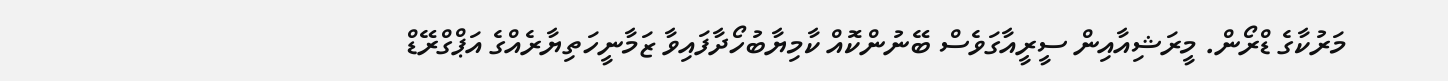މަރުކާގެ ޑްރޯން. މީރަޝިއާއިން ސީރީއާގަވެސް ބޭނުންކޮއް ކާމިޔާބުހޯދާފައިވާ ޒަމާނީހަތިޔާރެއްގެ އަޕްގްރޭޑް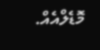މޮޑެލްއެއް.